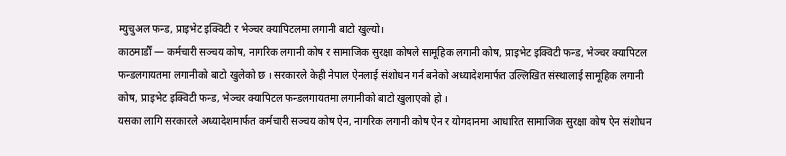म्युचुअल फन्ड, प्राइभेट इक्विटी र भेञ्चर क्यापिटलमा लगानी बाटो खुल्यो।
काठमाडौँ — कर्मचारी सञ्चय कोष, नागरिक लगानी कोष र सामाजिक सुरक्षा कोषले सामूहिक लगानी कोष, प्राइभेट इक्विटी फन्ड, भेञ्चर क्यापिटल फन्डलगायतमा लगानीको बाटो खुलेको छ । सरकारले केही नेपाल ऐनलाई संशोधन गर्न बनेको अध्यादेशमार्फत उल्लिखित संस्थालाई सामूहिक लगानी कोष, प्राइभेट इक्विटी फन्ड, भेञ्चर क्यापिटल फन्डलगायतमा लगानीको बाटो खुलाएको हो ।
यसका लागि सरकारले अध्यादेशमार्फत कर्मचारी सञ्चय कोष ऐन, नागरिक लगानी कोष ऐन र योगदानमा आधारित सामाजिक सुरक्षा कोष ऐन संशोधन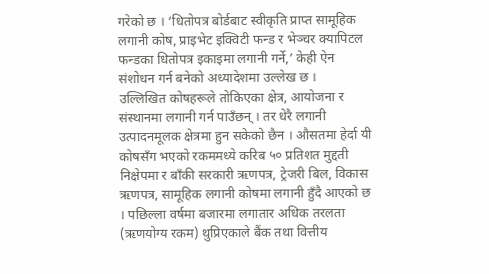गरेको छ । ‘धितोपत्र बोर्डबाट स्वीकृति प्राप्त सामूहिक लगानी कोष, प्राइभेट इक्विटी फन्ड र भेञ्चर क्यापिटल फन्डका धितोपत्र इकाइमा लगानी गर्ने,’ केही ऐन संशोधन गर्न बनेको अध्यादेशमा उल्लेख छ ।
उल्लिखित कोषहरूले तोकिएका क्षेत्र, आयोजना र संस्थानमा लगानी गर्न पाउँछन् । तर धेरै लगानी उत्पादनमूलक क्षेत्रमा हुन सकेको छैन । औसतमा हेर्दा यी कोषसँग भएको रकममध्ये करिब ५० प्रतिशत मुद्दती निक्षेपमा र बाँकी सरकारी ऋणपत्र, ट्रेजरी बिल, विकास ऋणपत्र, सामूहिक लगानी कोषमा लगानी हुँदै आएको छ । पछिल्ला वर्षमा बजारमा लगातार अधिक तरलता (ऋणयोग्य रकम) थुप्रिएकाले बैंक तथा वित्तीय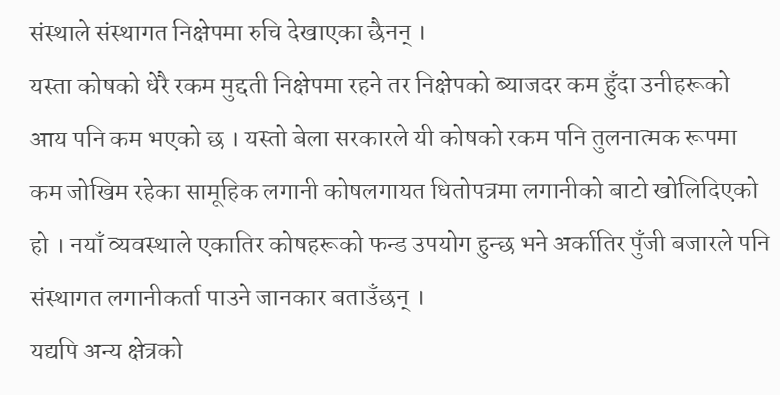संस्थाले संस्थागत निक्षेपमा रुचि देखाएका छैनन् ।
यस्ता कोषको धेरै रकम मुद्दती निक्षेपमा रहने तर निक्षेपको ब्याजदर कम हुँदा उनीहरूको आय पनि कम भएको छ । यस्तो बेला सरकारले यी कोषको रकम पनि तुलनात्मक रूपमा कम जोखिम रहेका सामूहिक लगानी कोषलगायत धितोपत्रमा लगानीको बाटो खोलिदिएको हो । नयाँ व्यवस्थाले एकातिर कोषहरूको फन्ड उपयोग हुन्छ भने अर्कातिर पुँजी बजारले पनि संस्थागत लगानीकर्ता पाउने जानकार बताउँछन् ।
यद्यपि अन्य क्षेत्रको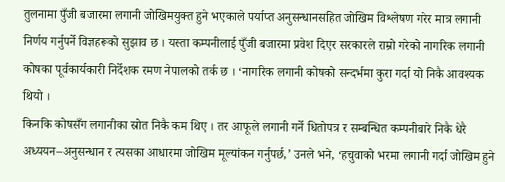तुलनामा पुँजी बजारमा लगानी जोखिमयुक्त हुने भएकाले पर्याप्त अनुसन्धानसहित जोखिम विश्लेषण गरेर मात्र लगानी निर्णय गर्नुपर्ने विज्ञहरूको सुझाव छ । यस्ता कम्पनीलाई पुँजी बजारमा प्रवेश दिएर सरकारले राम्रो गरेको नागरिक लगानी कोषका पूर्वकार्यकारी निर्देशक रमण नेपालको तर्क छ । ‘नागरिक लगानी कोषको सन्दर्भमा कुरा गर्दा यो निकै आवश्यक थियो ।
किनकि कोषसँग लगानीका स्रोत निकै कम थिए । तर आफूले लगानी गर्ने धितोपत्र र सम्बन्धित कम्पनीबारे निकै धेरै अध्ययन–अनुसन्धान र त्यसका आधारमा जोखिम मूल्यांकन गर्नुपर्छ,’ उनले भने, ‘हचुवाको भरमा लगानी गर्दा जोखिम हुने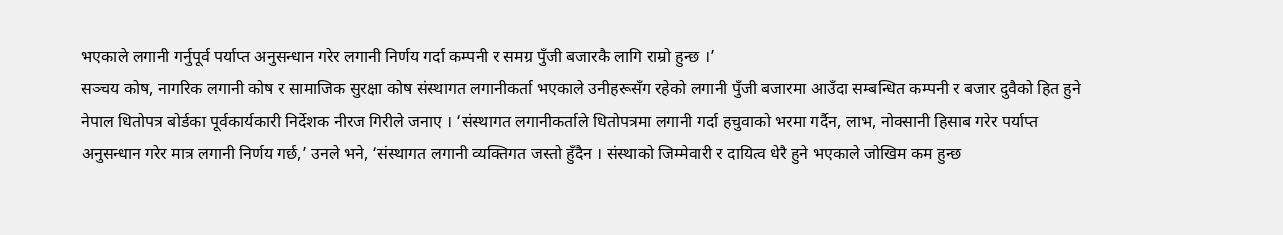भएकाले लगानी गर्नुपूर्व पर्याप्त अनुसन्धान गरेर लगानी निर्णय गर्दा कम्पनी र समग्र पुँजी बजारकै लागि राम्रो हुन्छ ।’
सञ्चय कोष, नागरिक लगानी कोष र सामाजिक सुरक्षा कोष संस्थागत लगानीकर्ता भएकाले उनीहरूसँग रहेको लगानी पुँजी बजारमा आउँदा सम्बन्धित कम्पनी र बजार दुवैको हित हुने नेपाल धितोपत्र बोर्डका पूर्वकार्यकारी निर्देशक नीरज गिरीले जनाए । ‘संस्थागत लगानीकर्ताले धितोपत्रमा लगानी गर्दा हचुवाको भरमा गर्दैन, लाभ, नोक्सानी हिसाब गरेर पर्याप्त अनुसन्धान गरेर मात्र लगानी निर्णय गर्छ,’ उनले भने, ‘संस्थागत लगानी व्यक्तिगत जस्तो हुँदैन । संस्थाको जिम्मेवारी र दायित्व धेरै हुने भएकाले जोखिम कम हुन्छ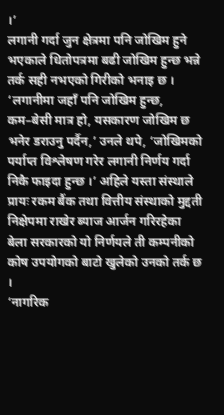।’
लगानी गर्दा जुन क्षेत्रमा पनि जोखिम हुने भएकाले धितोपत्रमा बढी जोखिम हुन्छ भन्ने तर्क सही नभएको गिरीको भनाइ छ । ‘लगानीमा जहाँ पनि जोखिम हुन्छ, कम–बेसी मात्र हो, यसकारण जोखिम छ भनेर डराउनु पर्दैन,’ उनले थपे, ‘जोखिमको पर्याप्त विश्लेषण गरेर लगानी निर्णय गर्दा निकै फाइदा हुन्छ ।’ अहिले यस्ता संस्थाले प्रायः रकम बैंक तथा वित्तीय संस्थाको मुद्दती निक्षेपमा राखेर ब्याज आर्जन गरिरहेका बेला सरकारको यो निर्णयले ती कम्पनीको कोष उपयोगको बाटो खुलेको उनको तर्क छ ।
‘नागरिक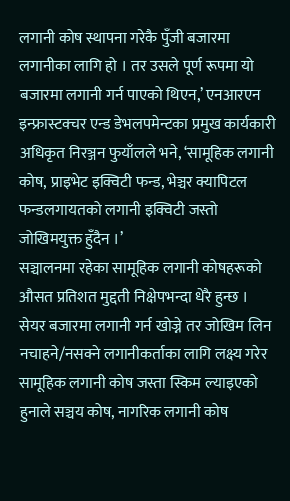लगानी कोष स्थापना गरेकै पुँजी बजारमा लगानीका लागि हो । तर उसले पूर्ण रूपमा यो बजारमा लगानी गर्न पाएको थिएन,’ एनआरएन इन्फ्रास्टक्चर एन्ड डेभलपमेन्टका प्रमुख कार्यकारी अधिकृत निरञ्जन फुयाँलले भने, ‘सामूहिक लगानी कोष, प्राइभेट इक्विटी फन्ड, भेञ्चर क्यापिटल फन्डलगायतको लगानी इक्विटी जस्तो जोखिमयुक्त हुँदैन ।’
सञ्चालनमा रहेका सामूहिक लगानी कोषहरूको औसत प्रतिशत मुद्दती निक्षेपभन्दा धेरै हुन्छ । सेयर बजारमा लगानी गर्न खोज्ने तर जोखिम लिन नचाहने/नसक्ने लगानीकर्ताका लागि लक्ष्य गरेर सामूहिक लगानी कोष जस्ता स्किम ल्याइएको हुनाले सञ्चय कोष, नागरिक लगानी कोष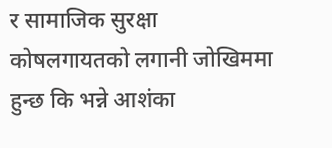र सामाजिक सुरक्षा कोषलगायतको लगानी जोखिममा हुन्छ कि भन्ने आशंका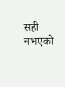सही नभएको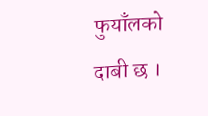फुयाँलको दाबी छ ।